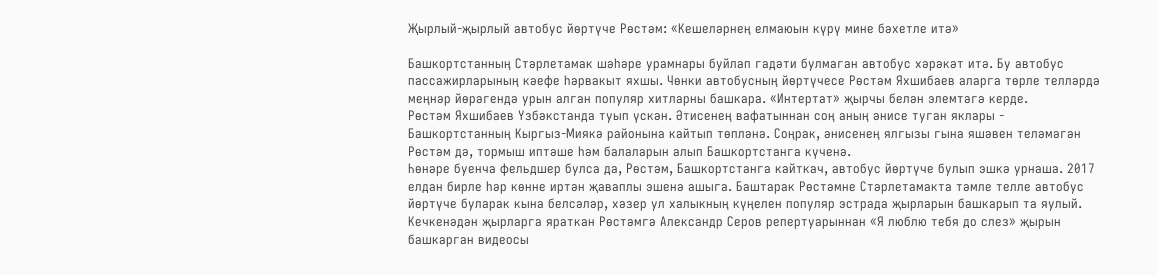Җырлый-җырлый автобус йөртүче Рөстәм: «Кешеләрнең елмаюын күрү мине бәхетле итә»

Башкортстанның Стәрлетамак шәһәре урамнары буйлап гадәти булмаган автобус хәрәкәт итә. Бу автобус пассажирларының кәефе һәрвакыт яхшы. Чөнки автобусның йөртүчесе Рөстәм Яхшибаев аларга төрле телләрдә меңнәр йөрәгендә урын алган популяр хитларны башкара. «Интертат» җырчы белән элемтәгә керде.
Рөстәм Яхшибаев Үзбәкстанда туып үскән. Әтисенең вафатыннан соң аның әнисе туган яклары - Башкортстанның Кыргыз-Миякә районына кайтып төпләнә. Соңрак, әнисенең ялгызы гына яшәвен теләмәгән Рөстәм дә, тормыш иптәше һәм балаларын алып Башкортстанга күченә.
Һөнәре буенча фельдшер булса да, Рөстәм, Башкортстанга кайткач, автобус йөртүче булып эшкә урнаша. 2017 елдан бирле һәр көнне иртән җаваплы эшенә ашыга. Баштарак Рөстәмне Стәрлетамакта тәмле телле автобус йөртүче буларак кына белсәләр, хәзер ул халыкның күңелен популяр эстрада җырларын башкарып та яулый.
Кечкенәдән җырларга яраткан Рөстәмгә Александр Серов репертуарыннан «Я люблю тебя до слез» җырын башкарган видеосы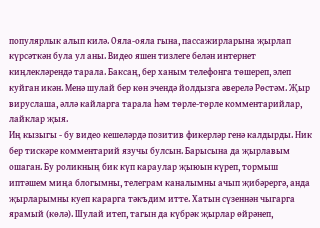популярлык алып килә. Ояла-ояла гына, пассажирларына җырлап күрсәткән була ул аны. Видео яшен тизлеге белән интернет киңлекләрендә тарала. Баксаң, бер ханым телефонга төшереп, элеп куйган икән. Менә шулай бер көн эчендә йолдызга әверелә Рөстәм. Җыр вируслаша, әллә кайларга тарала һәм төрле-төрле комментарийлар, лайклар җыя.
Иң кызыгы - бу видео кешеләрдә позитив фикерләр генә калдырды. Ник бер тискәре комментарий язучы булсын. Барысына да җырлавым ошаган. Бу роликның бик күп караулар җыюын күреп, тормыш иптәшем миңа блогымны, телеграм каналымны ачып җибәрергә, анда җырларымны куеп карарга тәкъдим итте. Хатын сүзеннән чыгарга ярамый (көлә). Шулай итеп, тагын да күбрәк җырлар өйрәнеп,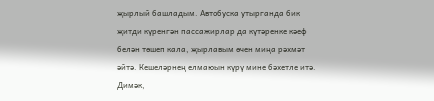җырлый башладым. Автобуска утырганда бик җитди күренгән пассажирлар да күтәренке кәеф белән төшеп кала, җырлавым өчен миңа рәхмәт әйтә. Кешеләрнең елмаюын күрү мине бәхетле итә. Димәк,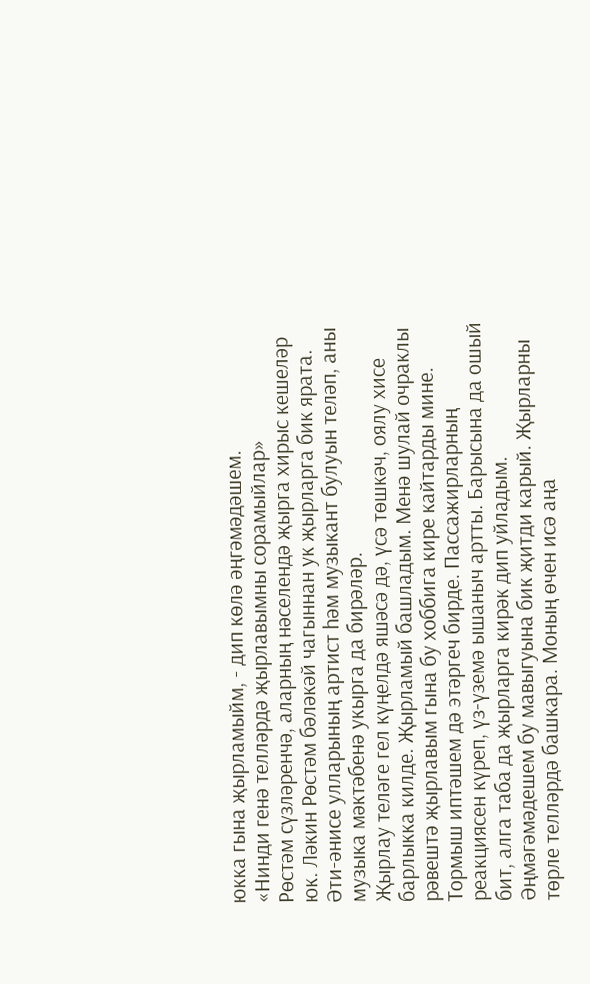юкка гына җырламыйм, - дип көлә әңгәмәдәшем.
«Нинди генә телләрдә җырлавымны сорамыйлар»
Рөстәм сүзләренчә, аларның нәселендә җырга хирыс кешеләр юк. Ләкин Рөстәм бәләкәй чагыннан ук җырларга бик ярата. Әти-әнисе улларының артист һәм музыкант булуын теләп, аны музыка мәктәбенә укырга да бирәләр.
Җырлау теләге гел күңелдә яшәсә дә, үсә төшкәч, оялу хисе барлыкка килде. Җырламый башладым. Менә шулай очраклы рәвештә җырлавым гына бу хоббига кире кайтарды мине. Тормыш иптәшем дә этәргеч бирде. Пассажирларның реакциясен күреп, үз-үземә ышаныч артты. Барысына да ошый бит, алга таба да җырларга кирәк дип уйладым.
Әңмәгәмәдешем бу мавыгуына бик җитди карый. Җырларны төрле телләрдә башкара. Моның өчен исә аңа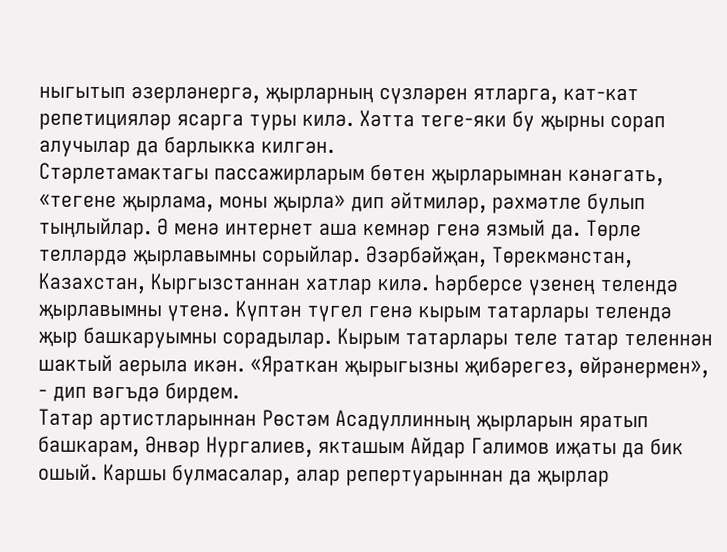ныгытып әзерләнергә, җырларның сүзләрен ятларга, кат-кат репетицияләр ясарга туры килә. Хәтта теге-яки бу җырны сорап алучылар да барлыкка килгән.
Стәрлетамактагы пассажирларым бөтен җырларымнан кәнәгать, «тегене җырлама, моны җырла» дип әйтмиләр, рәхмәтле булып тыңлыйлар. Ә менә интернет аша кемнәр генә язмый да. Төрле телләрдә җырлавымны сорыйлар. Әзәрбәйҗан, Төрекмәнстан, Казахстан, Кыргызстаннан хатлар килә. Һәрберсе үзенең телендә җырлавымны үтенә. Күптән түгел генә кырым татарлары телендә җыр башкаруымны сорадылар. Кырым татарлары теле татар теленнән шактый аерыла икән. «Яраткан җырыгызны җибәрегез, өйрәнермен», - дип вәгъдә бирдем.
Татар артистларыннан Рөстәм Асадуллинның җырларын яратып башкарам, Әнвәр Нургалиев, якташым Айдар Галимов иҗаты да бик ошый. Каршы булмасалар, алар репертуарыннан да җырлар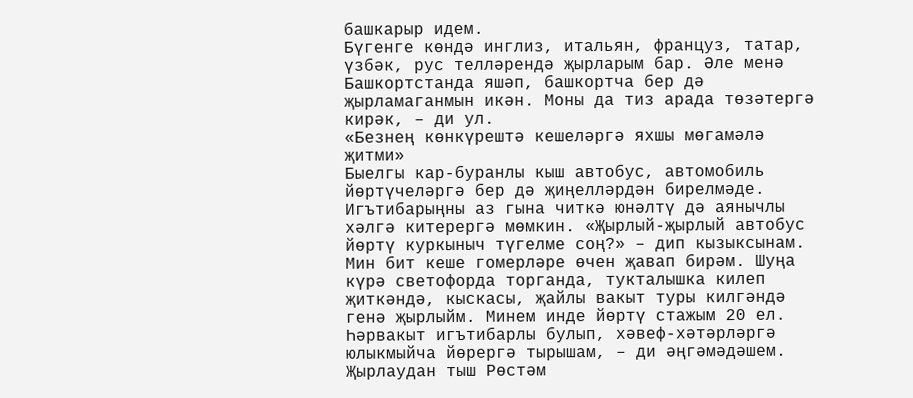башкарыр идем.
Бүгенге көндә инглиз, итальян, француз, татар, үзбәк, рус телләрендә җырларым бар. Әле менә Башкортстанда яшәп, башкортча бер дә җырламаганмын икән. Моны да тиз арада төзәтергә кирәк, – ди ул.
«Безнең көнкүрештә кешеләргә яхшы мөгамәлә җитми»
Быелгы кар-буранлы кыш автобус, автомобиль йөртүчеләргә бер дә җиңелләрдән бирелмәде. Игътибарыңны аз гына читкә юнәлтү дә аянычлы хәлгә китерергә мөмкин. «Җырлый-җырлый автобус йөртү куркыныч түгелме соң?» – дип кызыксынам.
Мин бит кеше гомерләре өчен җавап бирәм. Шуңа күрә светофорда торганда, тукталышка килеп җиткәндә, кыскасы, җайлы вакыт туры килгәндә генә җырлыйм. Минем инде йөртү стажым 20 ел. Һәрвакыт игътибарлы булып, хәвеф-хәтәрләргә юлыкмыйча йөрергә тырышам, – ди әңгәмәдәшем.
Җырлаудан тыш Рөстәм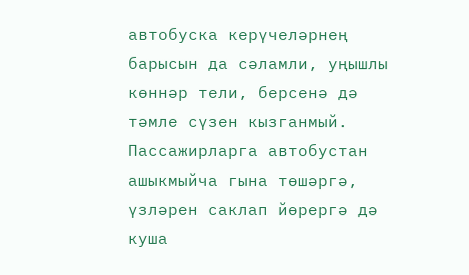автобуска керүчеләрнең барысын да сәламли, уңышлы көннәр тели, берсенә дә тәмле сүзен кызганмый. Пассажирларга автобустан ашыкмыйча гына төшәргә, үзләрен саклап йөрергә дә куша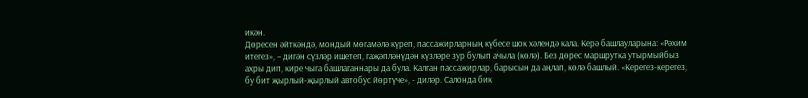икән.
Дөресен әйткәндә, мондый мөгамәлә күреп, пассажирларның күбесе шок хәлендә кала. Керә башлауларына: «Рәхим итегез», – дигән сүзләр ишетеп, гаҗәпләнүдән күзләре зур булып ачыла (көлә). Без дөрес маршрутка утырмыйбыз ахры дип, кире чыга башлаганнары да була. Калган пассажирлар, барысын да аңлап, көлә башлый. «Керегез-керегез, бу бит җырлый-җырлый автобус йөртүче», - диләр. Салонда бик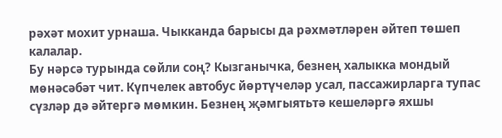рәхәт мохит урнаша. Чыкканда барысы да рәхмәтләрен әйтеп төшеп калалар.
Бу нәрсә турында сөйли соң? Кызганычка, безнең халыкка мондый мөнәсәбәт чит. Күпчелек автобус йөртүчеләр усал, пассажирларга тупас сүзләр дә әйтергә мөмкин. Безнең җәмгыятьтә кешеләргә яхшы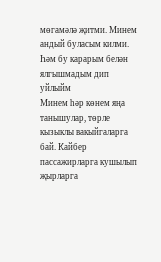мөгамәлә җитми. Минем андый буласым килми. Һәм бу карарым белән ялгышмадым дип уйлыйм
Минем һәр көнем яңа танышулар, төрле кызыклы вакыйгаларга бай. Кайбер пассажирларга кушылып җырларга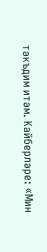тәкъдим итәм. Кайберләре: «Мин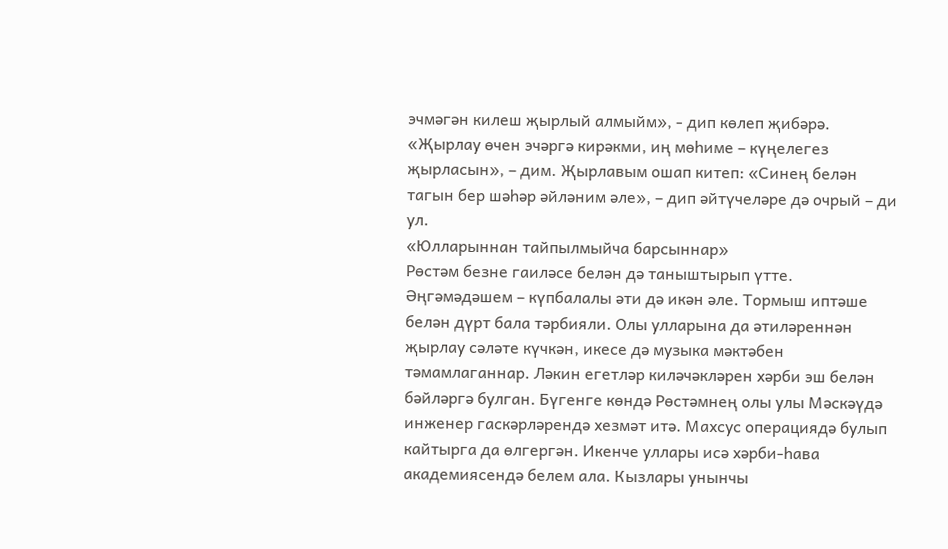эчмәгән килеш җырлый алмыйм», - дип көлеп җибәрә. «Җырлау өчен эчәргә кирәкми, иң мөһиме – күңелегез җырласын», – дим. Җырлавым ошап китеп: «Синең белән тагын бер шәһәр әйләним әле», – дип әйтүчеләре дә очрый – ди ул.
«Юлларыннан тайпылмыйча барсыннар»
Рөстәм безне гаиләсе белән дә таныштырып үтте. Әңгәмәдәшем – күпбалалы әти дә икән әле. Тормыш иптәше белән дүрт бала тәрбияли. Олы улларына да әтиләреннән җырлау сәләте күчкән, икесе дә музыка мәктәбен тәмамлаганнар. Ләкин егетләр киләчәкләрен хәрби эш белән бәйләргә булган. Бүгенге көндә Рөстәмнең олы улы Мәскәүдә инженер гаскәрләрендә хезмәт итә. Махсус операциядә булып кайтырга да өлгергән. Икенче уллары исә хәрби-һава академиясендә белем ала. Кызлары унынчы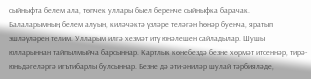сыйныфта белем ала, төпчек уллары быел беренче сыйныфка барачак.
Балаларымның белем алуын, киләчәктә үзләре теләгән һөнәр буенча, яратып эшләүләрен телим. Улларым илгә хезмәт итү юнәлешен сайладылар. Шушы юлларыннан тайпылмыйча барсыннар. Картлык көнебездә безне хөрмәт итсеннәр, тирә-юньдәгеләргә игътибарлы булсыннар. Безне дә әти-әниләр шулай тәрбияләде,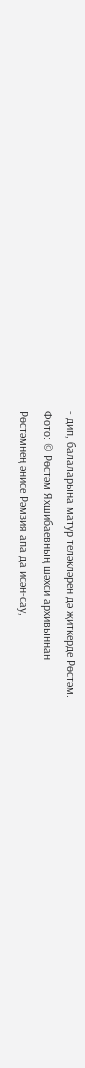- дип, балаларына матур теләкләрен дә җиткерде Рөстәм.
Фото: © Рөстәм Яхшибаевның шәхси архивыннан
Рөстәмнең әнисе Рәмзия апа да исән-сау,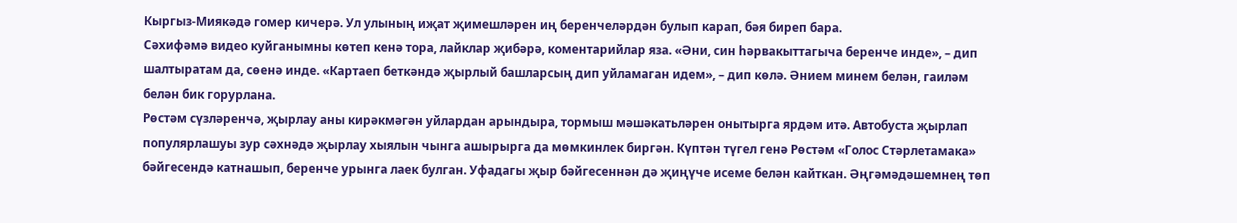Кыргыз-Миякәдә гомер кичерә. Ул улының иҗат җимешләрен иң беренчеләрдән булып карап, бәя биреп бара.
Сәхифәмә видео куйганымны көтеп кенә тора, лайклар җибәрә, коментарийлар яза. «Әни, син һәрвакыттагыча беренче инде», – дип шалтыратам да, сөенә инде. «Картаеп беткәндә җырлый башларсың дип уйламаган идем», – дип көлә. Әнием минем белән, гаиләм белән бик горурлана.
Рөстәм сүзләренчә, җырлау аны кирәкмәгән уйлардан арындыра, тормыш мәшәкатьләрен онытырга ярдәм итә. Автобуста җырлап популярлашуы зур сәхнәдә җырлау хыялын чынга ашырырга да мөмкинлек биргән. Күптән түгел генә Рөстәм «Голос Стәрлетамака» бәйгесендә катнашып, беренче урынга лаек булган. Уфадагы җыр бәйгесеннән дә җиңүче исеме белән кайткан. Әңгәмәдәшемнең төп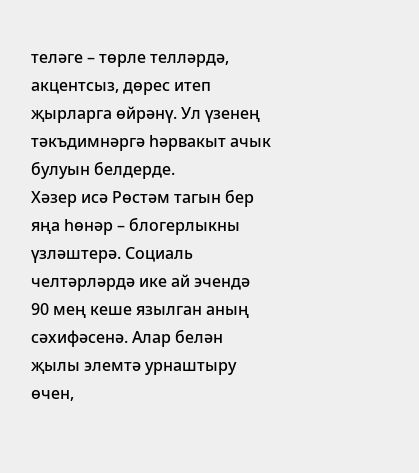теләге – төрле телләрдә, акцентсыз, дөрес итеп җырларга өйрәнү. Ул үзенең тәкъдимнәргә һәрвакыт ачык булуын белдерде.
Хәзер исә Рөстәм тагын бер яңа һөнәр – блогерлыкны үзләштерә. Социаль челтәрләрдә ике ай эчендә 90 мең кеше язылган аның сәхифәсенә. Алар белән җылы элемтә урнаштыру өчен,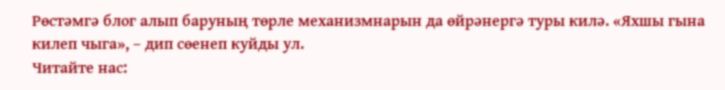Рөстәмгә блог алып баруның төрле механизмнарын да өйрәнергә туры килә. «Яхшы гына килеп чыга», – дип сөенеп куйды ул.
Читайте нас: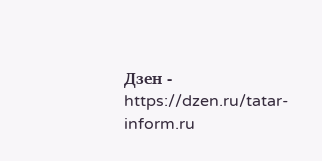Дзен - https://dzen.ru/tatar-inform.ru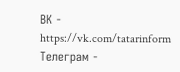ВК - https://vk.com/tatarinform
Телеграм -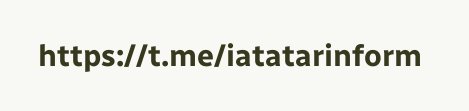https://t.me/iatatarinform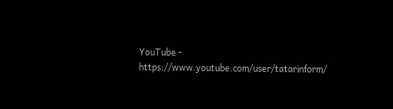YouTube - https://www.youtube.com/user/tatarinform/